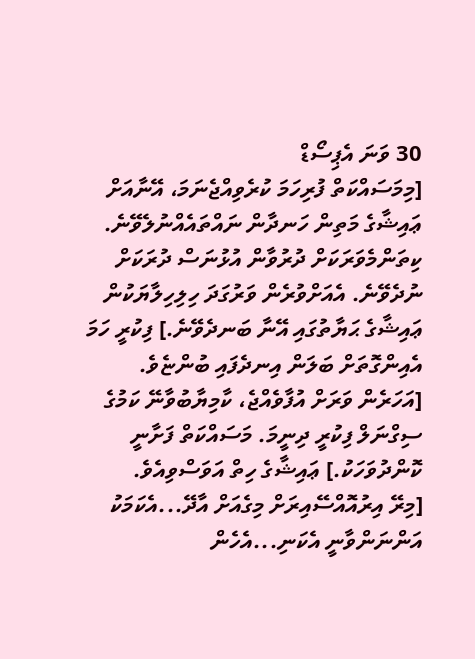30 ވަނަ އެޕިސޯޑް
[މިމަސައްކަތް ފުރިހަމަ ކުރެވިއްޖެނަމަ، އޭނާއަށް ޢައިޝާގެ މަތިން ހަނދާން ނައްތައެއްނުލެވޭނެ. ކިތަންމެވަރަކަށް ދުރުވާން އުޅުނަސް ދުރަކަށް ނުދެވޭނެ. އެއަށްވުރެން ވަރުގަދަ ހިލިހިލާޔަކުން ޢައިޝާގެ ޙަޔާތުގައި އޭނާ ބަނދެވޭނެ.] ފިކުރީ ހަމަ އެއިންގޮތަށް ބަލަން އިނދެފައި ބުންޏެވެ.
[އަހަރެން ވަރަށް އުފާވެއްޖެ، ކާމިޔާބުވާނޭ ކަމުގެ ސިގްނަލް ފިކުރީ ދިނީމަ. މަސައްކަތް ފަށާނީ ކޮންދުވަހަކު.] ޢައިޝާގެ ހިތް އަވަސްވިއެވެ.
[މިރޭ އިރުއޮއްސޭއިރަށް މިގެއަށް އާދޭ...އެކަމަކު އަންނަންވާނީ އެކަނި...އެހެން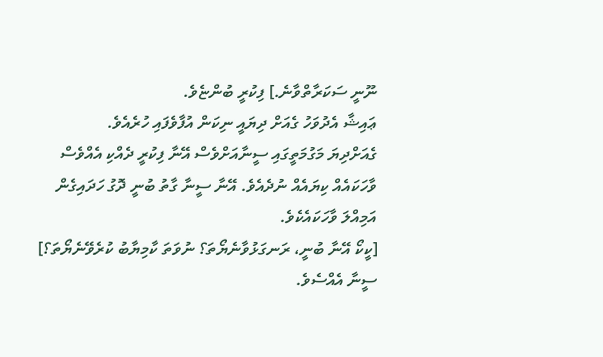ނޫނީ ސަކަރާތްވާނެ.] ފިކުރީ ބުންޏެވެ.
ޢައިޝާ އެދުވަހު ގެއަށް ދިޔައީ ނިކަން އުފާވެފައި ހުރެއެވެ.
ގެއަށްދިޔަ މަގުމަތީގައި ސީނާއަށްވެސް އޭނާ ފިކުރީ ދެއްކި އެއްވެސް ވާހަކައެއް ކިޔައެއް ނުދެއެވެ. އޭނާ ސީނާ ގާތު ބުނީ ދޮގު ހަދައިގެން އަމިއްލަ ވާހަކައެކެވެ.
[ކީކޯ އޭނާ ބުނީ، ރަނގަޅުވާނެޔޯތަ؟ ނުވަތަ ކާމިޔާބު ކުރެވޭނެޔޯތަ؟] ސީނާ އެއްސެވެ.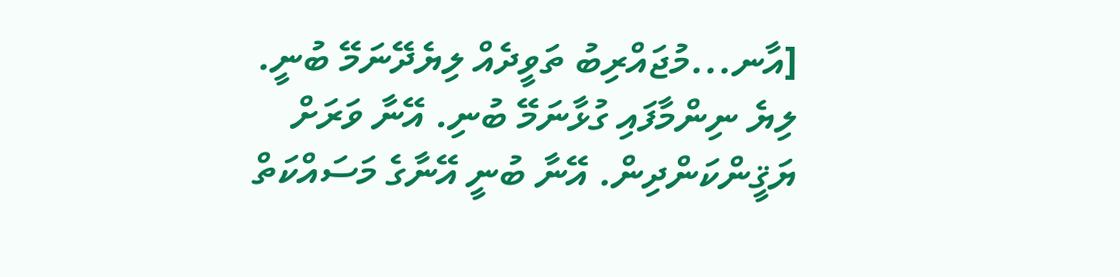[އާނ...މުޖައްރިބު ތަވީދެއް ލިޔެދޭނަމޭ ބުނީ. ލިޔެ ނިންމާފައި ގުޅާނަމޭ ބުނި. އޭނާ ވަރަށް ޔަޤީންކަންދިން. އޭނާ ބުނީ އޭނާގެ މަސައްކަތް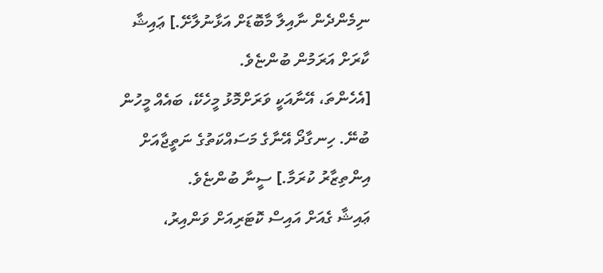ނިމެންދެން ނާއިލާ މާބޮޑަށް އަޅާނުލާށޭ.] ޢައިޝާ ކާރަށް އަރަމުން ބުންޏެވެ.
[އެހެންތަ، އޭނާއަކީ ވަރަށްމޮޅު މީހެކޭ، ބައެއް މީހުން ބުނޭ. ހިނގާދޯ އޭނާގެ މަސައްކަތުގެ ނަތީޖާއަށް އިންތިޒާރު ކުރަމާ.] ސީނާ ބުންޏެވެ.
ޢައިޝާ ގެއަށް އައިސް ކޮޓަރިއަށް ވަންއިރު،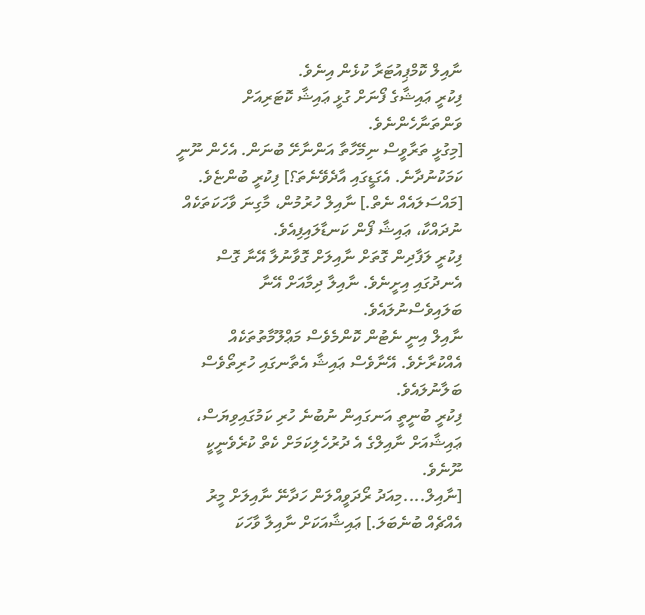ނާއިލް ކޮމްޕިއުޓަރާ ކުޅެން އިނެވެ.
ފިކުރީ ޢައިޝާގެ ފޯނަށް ގުޅީ ޢައިޝާ ކޮޓަރިއަށް ވަންތަނާހެންނެވެ.
[މިގުޅީ ތަރާވީސް ނިމޭހާތާ އަންނާށޭ ބުނަން. އެހެން ނޫނީ ކަމަކުނުދާނެ. އެގަޑީގައި އާދެވޭނެތަ؟] ފިކުރީ ބުންޏެވެ.
[މައްސަލައެއް ނެތް.] ނާއިލް ހުރުމުން، މާގިނަ ވާހަކަތަކެއް ނުދައްކާ، ޢައިޝާ ފޯން ކަނޑާލައިފިއެވެ.
ފިކުރީ ލަފާދިން ގޮތަށް ނާއިލަށް ގޮވާނުލާ އޭނާ ގޮސް އެނދުގައި އިށީނެވެ. ނާއިލާ ދިމާއަށް އޭނާ ބަލައިވެސްނުލައެވެ.
ނާއިލް އިނީ ނެޓުން ކޮންމެވެސް މަޢްލޫމާތުތަކެއް އެއްކުރާށެވެ. އޭނާވެސް ޢައިޝާ އެތާނގައި ހުރިތޯވެސް ބަލާނުލައެވެ.
ފިކުރީ ބުނީތީ އަނގައިން ނުބުނެ ހުރި ކަމުގައިވިޔަސް، ޢައިޝާއަށް ނާއިލްގެ އެ ދުރުހެލިކަމަށް ކެތް ކުރެވެނީކީ ނޫނެވެ.
[ނާއިލް....މިއަދު ރޯދަވީއްލަން ހަދާނޭ ނާއިލަށް މީރު އެއްޗެއް ބުނެބަލަ.] ޢައިޝާއަކަށް ނާއިލާ ވާހަކަ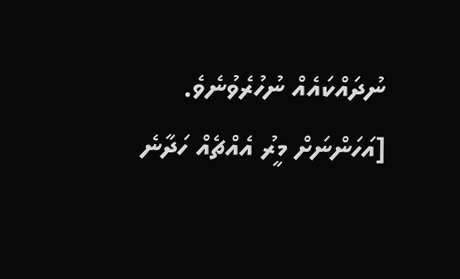ނުދައްކައެއް ނުހުރެވުނެވެ.
[އަހަންނަށް މީރު އެއްޗެއް ހަދާނެ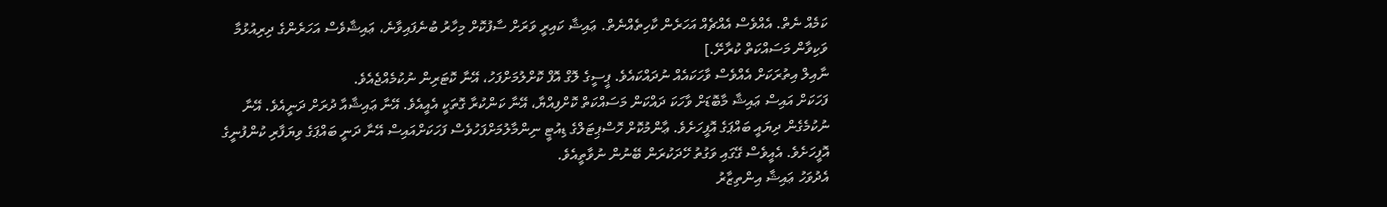ކަމެއް ނެތް. އެއްވެސް އެއްޗެއް އަހަރެން ކާހިތެއްނެތް. ޢައިޝާ ކައިރީ ވަރަށް ސާފުކޮށް މިހާރު ބުނެފައިވާނެ، ޢައިޝާވެސް އަހަރެންގެ ދިރިއުޅުމާ ވަކިވާން މަސައްކަތް ކުރާށޭ.]
ނާއިލް އިތުރަކަށް އެއްވެސް ވާހަކައެއް ނުދައްކައެވެ. ޕީސީގެ ލޮގް އޮފް ކޮށްލުމަށްފަހު، އޭނާ ކޮޓަރިން ނުކުމެއްޖެއެވެ.
ފަހަކަށް އައިސް ޢައިޝާ މާބޮޑަށް ވާހަކަ ދައްކަން މަސައްކަތް ކޮށްފިއްޔާ، އޭނާ ކަންކުރާ ގޮތަކީ އެއީއެވެ. އޭނާ ޢައިޝާއާ ދުރަށް ދަނީއެވެ. އޭނާ ނުކުމެގެން ދިޔައީ ބައްޕަގެ އޮފީހަށެވެ. ޢާންމުކޮށް ހޮސްޕިޓަލްގެ ޑިއުޓީ ނިންމާލުމަށްފަހުވެސް ފަހަކަށްއައިސް އޭނާ ދަނީ ބައްޕަގެ ވިޔަފާރި ކުންފުނީގެ އޮފީހަށެވެ. އެއީވެސް ގޭގައި ވަގުތު ހޭދަކުރަން ބޭނުން ނުވާތީއެވެ.
އެދުވަހު ޢައިޝާ އިންތިޒާރު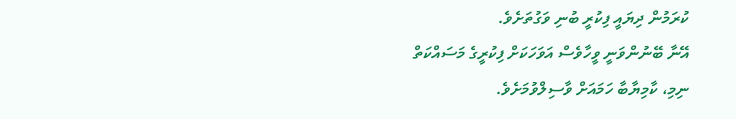ކުރަމުން ދިޔައީ ފިކުރީ ބުނި ވަގުތަށެވެ.
އޭނާ ބޭނުންވަނީ ވީހާވެސް އަވަހަކަށް ފިކުރީގެ މަސައްކަތް ނިމި، ކާމިޔާބާ ހަމައަށް ވާސިލްވުމަށެވެ.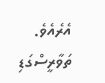އެރެއެވެ. ތަވާރީސްގަޑި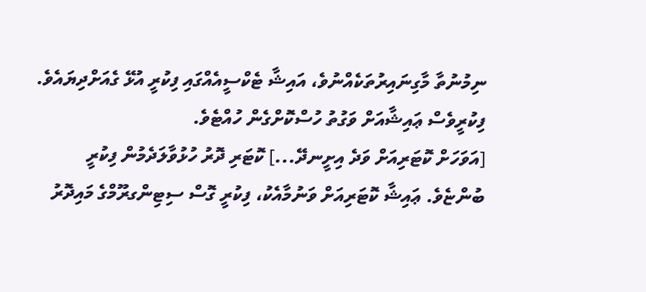ނިމުނުތާ މާގިނައިރުތަކެއްނުވެ، އައިޝާ ޓެކްސީއެއްގައި ފިކުރީ އުޅޭ ގެއަށްދިޔައެވެ. ފިކުރީވެސް ޢައިޝާއަށް ވަގުތު ހުސްކޮށްގެން ހުއްޓެވެ.
[އަވަހަށް ކޮޓަރިއަށް ވަދެ އިށީނދޭ...] ކޮޓަރި ދޮރު ހުޅުވާލަދެމުން ފިކުރީ ބުންޏެވެ. ޢައިޝާ ކޮޓަރިއަށް ވަނުމާއެކު، ފިކުރީ ގޮސް ސިޓިންގރޫމްގެ މައިދޮރު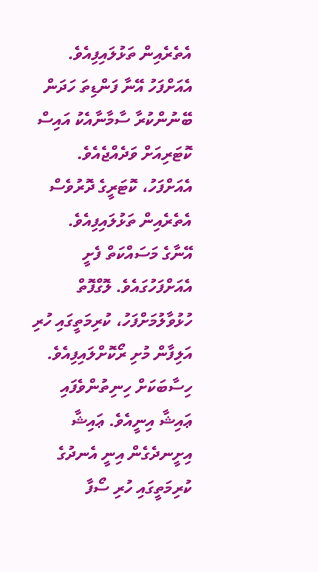އެތެރެއިން ތަޅުލައިފިއެވެ.
އެއަށްފަހު އޭނާ ފަންޑިތަ ހަދަން ބޭނުންކުރާ ސާމާނާއެކު އައިސް ކޮޓަރިއަށް ވަދެއްޖެއެވެ. އެއަށްފަހު، ކޮޓަރީގެ ދޮރުވެސް އެތެރެއިން ތަޅުލައިފިއެވެ.
އޭނާގެ މަސައްކަތް ފެށީ އެއަށްފަހުގައެވެ. ލޮގްފޮތް ހުޅުވާލުމަށްފަހު، ކުރިމަތީގައި ހުރި އަލިފާން މުށި ރޯކޮށްލައިފިއެވެ.
ހިސާބަކަށް ހިނިތުންވެފައި ޢައިޝާ އިނީއެވެ. ޢައިޝާ އިށީނދެގެން އިނީ އެނދުގެ ކުރިމަތީގައި ހުރި ސޯފާ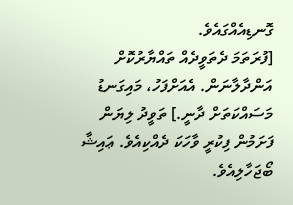ގޮނޑިއެއްގައެވެ.
[ފުރަތަމަ ދެތަވީދެއް ތައްޔާރުކޮށް އަންދާލާނަން. އެއަށްފަހު، މައިގަނޑު މަސައްކަތަށް ދާނީ.] ތަވީދު ލިޔަން ފަށަމުން ފިކުރީ ވާހަކަ ދެއްކިއެވެ. ޢައިޝާ ބޯޖަހާލިއެވެ.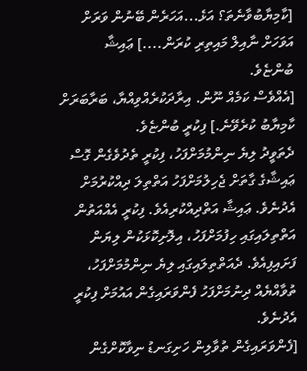[ކާމިޔާބުވާނެތަ؟ އަޅެ...އަހަރެން ބޭނުން ވަރަށް އަވަހަށް ނާއިލް މައިތިރި ކުރަން....] ޢައިޝާ ބުންޏެވެ.
[އެއްވެސް ކަމެއް ނޫން. އިރާދަކުރެއްވިއްޔާ، ބަރާބަރަށް ކާމިޔާބު ކުރެވޭނެ.] ފިކުރީ ބުންޏެވެ.
ދެތަވީދު ލިޔެ ނިންމުމަށްފަހު، ފިކުރީ ތެދުވެގެން ގޮސް ޢައިޝާގެ ގާތަށް ޖެހިލުމަށްފަހު އަތްތިލަ ދިއްކުރުމަށް އެދުނެވެ. ޢައިޝާ އަތްދިއްކުރިއެވެ. ފިކުރީ އެއްއަތުން އަތްތިލައިގައި ހިފުމަށްފަހު، އިލޮށިކޮޅަކުން ލިޔަން ފަށައިފިއެވެ. ދެއަތްތިލައިގައި ލިޔެ ނިންމުމަށްފަހު، ތުވާއްޔެއް ދިނުމަށްފަހު ފެންވަރައިގެން އައުމަށް ފިކުރީ އެދުނެވެ.
[ފެންވަރައިގެން ތުވާލިން ހަށިގަނޑު ނިވާކޮށްގެން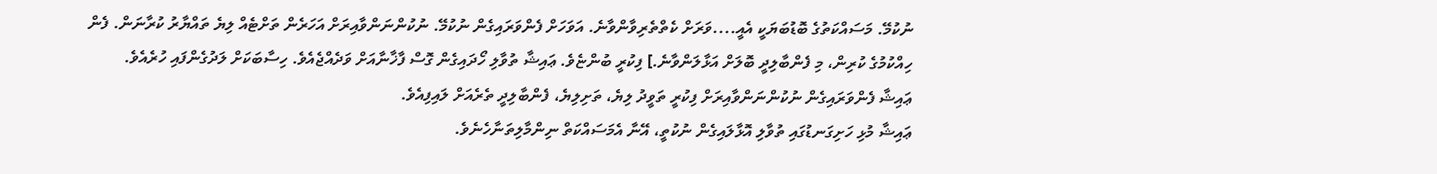ނުކުމޭ. މަސައްކަތުގެ ބޮޑުބަޔަކީ އެއީ....ވަރަށް ކެތްތެރިވާންވާނެ. އަވަހަށް ފެންވަރައިގެން ނުކުމޭ. ނުކުންނަންވާއިރަށް އަހަރެން ތަށްޓެއް ލިޔެ ތައްޔާރު ކުރާނަން. ފެން ހިއްކުމުގެ ކުރިން، މި ފެންބާލިދީ ބޮލަށް އަޅާލަންވާނެ.] ފިކުރީ ބުންޏެވެ. ޢައިޝާ ތުވާލި ހޯދައިގެން ގޮސް ފާޚާނާއަށް ވަދެއްޖެއެވެ. ހިސާބަކަށް ލަދުގެންފައި ހުރެއެވެ.
ޢައިޝާ ފެންވަރައިގެން ނުކުންނަންވާއިރަށް ފިކުރީ ތަވީދު ލިޔެ، ތަށިލިޔެ، ފެންބާލިދީ ތެރެއަށް ލައިފިއެވެ.
ޢައިޝާ މުޅި ހަށިގަނޑުގައި ތުވާލި އޮޅާލައިގެން ނުކުތީ، އޭނާ އެމަސައްކަތް ނިންމާލިތަނާހެނެވެ.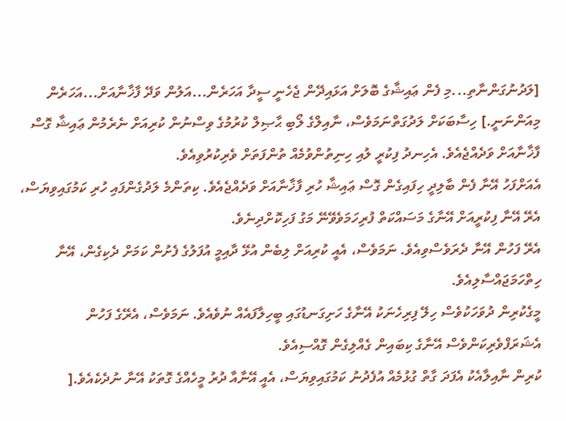[ލަދުނުގަންނާތި...މި ފެން ޢައިޝާގެ ބޮލަށް އަޅައިދޭން ޖެހެނީ ސީދާ އަހަރެން...އަލުން ވަދޭ ފާޚާނާއަށް...އަހަރެން މިއަންނަނީ.] ހިސާބަކަށް ލަދުގަތްނަމަވެސް، ނާއިލްގެ ލޯބި ޙާޞިލް ކުރުމުގެ ވިސްނުން ކުރިއަށް ނެރެމުން ޢައިޝާ ގޮސް ފާޚާނާއަށް ވަދެއްޖެއެވެ. އެހިނދު ފިކުރީ ލުއި ހިނިތުންވުމެއް ތުންފަތަށް ވެރިކުރުވިއެވެ.
އެއަށްފަހު އޭނާ ފެން ބާލިދީ ހިފައިގެން ގޮސް ޢައިޝާ ހުރި ފާޚާނާއަށް ވަދެއްޖެއެވެ. ކިތަންމެ ލަދުގެންފައި ހުރި ކަމުގައިވިޔަސް، އެރޭ އޭނާ ފިކުރީއަށް އޭނާގެ މަސައްކަތް ފުރިހަމަވެވޭނޭ މަގު ފަހިކޮށްދިނެވެ.
އެރޭ ފަހުން އޭނާ ދެރަވެސްވިއެވެ. ނަމަވެސް، އެއީ ކުރިއަށް ލިބެން އުޅޭ ދާއިމީ އުފަލުގެ ފެށުން ކަމަށް ދެކިގެން، އޭނާ ހިތްހަމަޖައްސާލިއެވެ.
މީގެކުރިން ދުވަހަކުވެސް ހިލޭ ފިރިހެނަކު އޭނާގެ ހަށިގަނޑުގައި ބީހިލާފައެއް ނުވެއެވެ. ނަމަވެސް، އެރޭގެ ފަހުން އެޝަރަފްވެރިކަންވެސް އޭނާގެ ކިބައިން ގެއްލިގެން ގޮއްސިއެވެ.
ކުރިން ނާއިލާއެކު އެފަދަ ގާތް ގުޅުމެއް އުފެދުނު ކަމުގައިވިޔަސް، އެއީ އޭނާއާ ދުރު މީހެއްގެ ގޮތަކު އޭނާ ނުދެކެއެވެ.[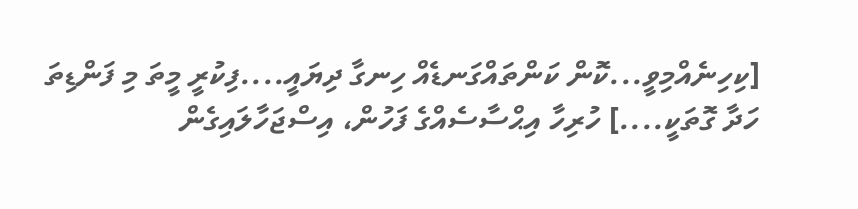[ކިހިނެއްމިވީ...ކޮން ކަންތައްގަނޑެއް ހިނގާ ދިޔައީ....ފިކުރީ މީތަ މި ފަންޑިތަ ހަދާ ގޮތަކީ....] ހުރިހާ އިޙްސާސެއްގެ ފަހުން، އިސްޖަހާލައިގެން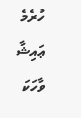ހުރެމެ ޢައިޝާ ވާހަކަ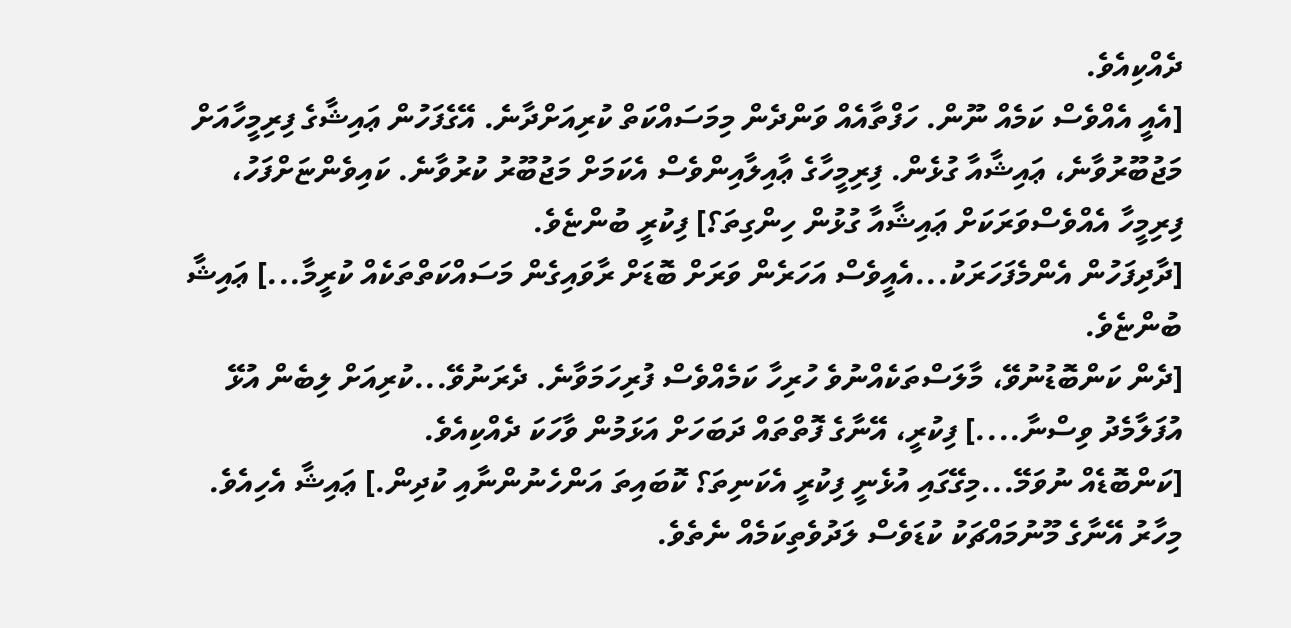ދެއްކިއެވެ.
[އެއީ އެއްވެސް ކަމެއް ނޫން. ހަފްތާއެއް ވަންދެން މިމަސައްކަތް ކުރިއަށްދާނެ. އޭގެފަހުން ޢައިޝާގެ ފިރިމީހާއަށް މަޖުބޫރުވާނެ، ޢައިޝާއާ ގުޅެން. ފިރިމީހާގެ ޢާއިލާއިންވެސް އެކަމަށް މަޖުބޫރު ކުރުވާނެ. ކައިވެންޏަށްފަހު، ފިރިމީހާ އެއްވެސްވަރަކަށް ޢައިޝާއާ ގުޅުން ހިންގިތަ؟] ފިކުރީ ބުންޏެވެ.
[ދާދިފަހުން އެންމެފަހަރަކު...އެއީވެސް އަހަރެން ވަރަށް ބޮޑަށް ރާވައިގެން މަސައްކަތްތަކެއް ކުރީމާ...] ޢައިޝާ ބުންޏެވެ.
[ދެން ކަންބޮޑުނުވޭ، މާލަސްތަކެއްނުވެ ހުރިހާ ކަމެއްވެސް ފުރިހަމަވާނެ. ދެރަނުވޭ...ކުރިއަށް ލިބެން އުޅޭ އުފަލާމެދު ވިސްނާ....] ފިކުރީ، އޭނާގެ ފޮތްތައް ދަބަހަށް އަޅަމުން ވާހަކަ ދެއްކިއެވެ.
[ކަންބޮޑެއް ނުވަމޭ...މިގޭގައި އުޅެނީ ފިކުރީ އެކަނިތަ؟ ކޮބައިތަ އަންހެނުންނާއި ކުދިން.] ޢައިޝާ އެހިއެވެ. މިހާރު އޭނާގެ މޫނުމައްޗަކު ކުޑަވެސް ލަދުވެތިކަމެއް ނެތެވެ.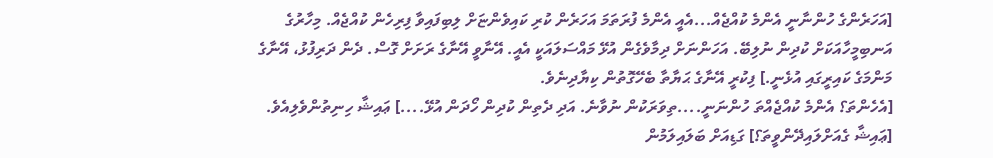[އަހަރެންގެ ހުންނާނީ އެންމެ ކުއްޖެއް...އެއީ އެންމެ ފުރަތަމަ އަހަރެން ކުރި ކައިވެންޏަށް ލިބިފައިވާ ފިރިހެން ކުއްޖެއް. މިހާރުގެ އަނބިމީހާއަކަށް ކުދިން ނުލިބޭ. އަހަންނަށް ދިމާވެގެން އުޅޭ މައްސަލައަކީ އެއީ. އޭނާވީ އޭނާގެ ރަށަށް ގޮސް. ދެން ދަރިފުޅު، އޭނާގެ މަންމަގެ ކައިރީގައި އުޅެނީ.] ފިކުރީ އޭނާގެ ޙަޔާތާ ބެހޭގޮތުން ކިޔާދިނެވެ.
[އެހެންތަ؟ އެންމެ ކުއްޖެއްތަ ހުންނަނީ....ތިވަރަކުން ނުވާނެ. އަދި ދެތިން ކުދިން ހޯދަން އުޅޭ....] ޢައިޝާ ހިނިތުންވެލިއެވެ.
[ޢައިޝާ ގެއަށްލައިދޭންވީތަ؟] ގަޑިއަށް ބަލައިލަމުން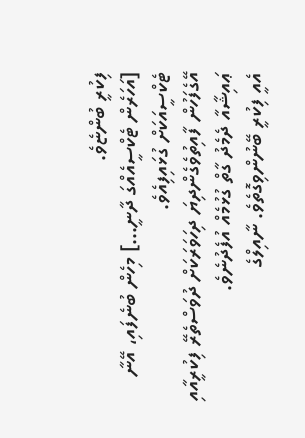ފިކުރީ ބުންޏެވެ.
[އަހަރެން ޓެކްސީއެއްގަ ދާނީ...] މިހެން ބުނެފައި، އޭނާ ޓެކްސީއަކަށް ގުޅައިފިއެވެ.
އޭގެފަހުން ފާއިތުވެގެންދިޔަ ދިހަވަރަކަށް ދުވަސްތެރޭ ފިކުރީއާއި ޢައިޝާއާ ދެމެދު ގާތް ގުޅުމެއް އުފެދުނެވެ.
އެއީ ފިކުރީ ބޭނުންވިގޮތެވެ. ނާއިލްގެ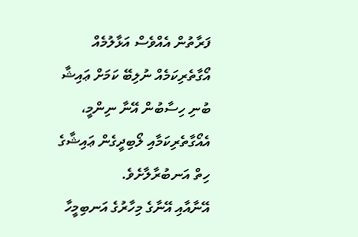ފަރާތުން އެއްވެސް އަޅާލުމެއް އޯގާތެރިކަމެއް ނުލިބޭ ކަމަށް ޢައިޝާ ބުނި ހިސާބުން އޭނާ ނިންމީ، އެއޯގާތެރިކަމާއި ލޯބިދީގެން ޢައިޝާގެ ހިތް އަނބުރާލާށެވެ.
އޭނާއާއި އޭނާގެ މިހާރުގެ އަނބިމީހާ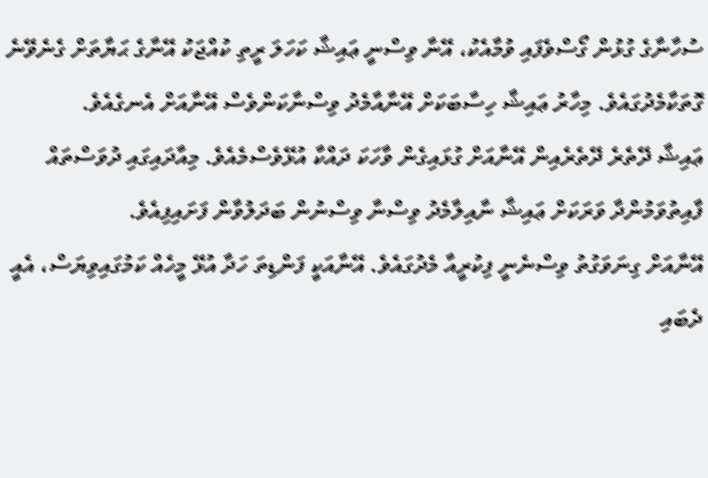ސުހާނާގެ ގުޅުން ގޯސްވެފައި ވުމާއެކު، އޭނާ ވިސްނީ ޢައިޝާ ކަހަލަ ރީތި ކުއްޖަކު އޭނާގެ ޙަޔާތަށް ގެނެވޭނެ ގޮތަކާމެދުގައެވެ. މިހާރު ޢައިޝާ ހިސާބަކަށް އޭނާއާމެދު ވިސްނާކަންވެސް އޭނާއަށް އެނގެއެވެ.
ޢައިޝާ ދޭތެރެ ދޭތެރެއިން އޭނާއަށް ގުޅައިގެން ވާހަކަ ދައްކާ އުޅޭވެސްމެއެވެ. މިއާދައިގައި ދުވަސްތައް ފާއިތުވަމުންދާ ވަރަކަށް ޢައިޝާ ނާއިލާމެދު ވިސްނާ ވިސްނުން ބަދަލުވާން ފަށައިފިއެވެ.
އޭނާއަށް ގިނަވަގުތު ވިސްނެނީ ފިކުރީއާ މެދުގައެވެ. އޭނާއަކީ ފަންޑިތަ ހަދާ އުޅޭ މީހެއް ކަމުގައިވިޔަސް، އެއީ ދެބައި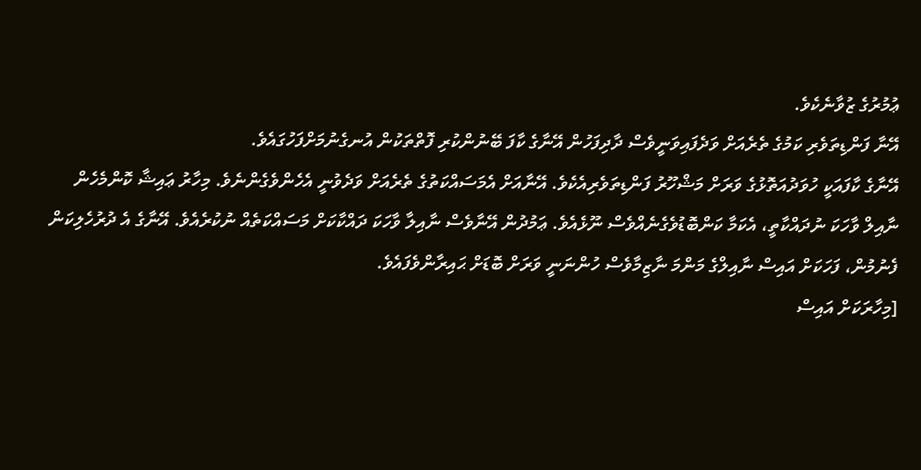ޢުމުރުގެ ޒުވާނެކެވެ.
އޭނާ ފަންޑިތަވެރި ކަމުގެ ތެރެއަށް ވަދެފައިވަނީވެސް ދާދިފަހުން އޭނާގެ ކާފަ ބޭނުންކުރި ފޮތްތަކުން އުނގެނުމަށްފަހުގައެވެ.
އޭނާގެ ކާފައަކީ ހުވަދުއަތޮޅުގެ ވަރަށް މަޝްހޫރު ފަންޑިތަވެރިއެކެވެ. އޭނާއަށް އެމަސައްކަތުގެ ތެރެއަށް ވަދެވުނީ އެހެންވެގެންނެވެ. މިހާރު ޢައިޝާ ކޮންމެހެން ނާއިލް ވާހަކަ ނުދައްކާތީ، އެކަމާ ކަންބޮޑުވެގެނެއްވެސް ނޫޅެއެވެ. ޢަމުދުން އޭނާވެސް ނާއިލާ ވާހަކަ ދައްކާކަށް މަސައްކަތެއް ނުކުރެއެވެ. އޭނާގެ އެ ދުރުހެލިކަން ފެނުމުން، ފަހަކަށް އައިސް ނާއިލްގެ މަންމަ ނާޒިމާވެސް ހުންނަނީ ވަރަށް ބޮޑަށް ޙައިރާންވެފައެވެ.
[މިހާރަކަށް އައިސް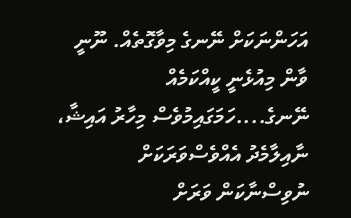އަހަންނަކަށް ނޭނގެ މިވާގޮތެއް. ނޫނީ ވާން މިއުޅެނީ ކީއްކަމެއް ނޭނގެ....ހަމަގައިމުވެސް މިހާރު އައިޝާ، ނާއިލާމެދު އެއްވެސްވަރަކަށް ނުވިސްނާކަން ވަރަށް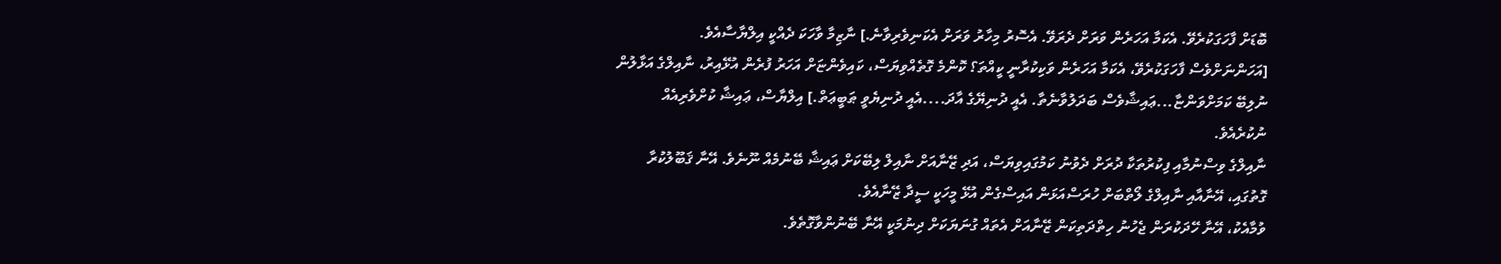ބޮޑަށް ފާހަގަކުރެވޭ. އެކަމާ އަހަރެން ވަރަށް ދެރަވޭ. އެސޮރު މިހާރު ވަރަށް އެކަނިވެރިވާނެ.] ނާޒިމާ ވާހަކަ ދެއްކީ އިލްޔާސާއެވެ.
[އަހަންނަށްވެސް ފާހަގަކުރެވޭ، އެކަމާ އަހަރެން ވަކިކުރާނީ ކީއްތަ؟ ކޮންމެ ގޮތެއްވިޔަސް، ކައިވެންޏަށް އަހަރު ފުރެން އުޅޭއިރު، ނާއިލްގެ އަޅާލުން ނުލިބޭ ކަމަށްވަންޏާ...ޢައިޝާވެސް ބަދަލުވާނެތާ. އެއީ ދުނިޔޭގެ އާދަ....އެއީ ދުނިޔެވީ ޠަބީޢަތް.] އިލްޔާސް، ޢައިޝާ ކުށްވެރިއެއް ނުކުރެއެވެ.
ނާއިލްގެ ވިސްނުމާއި ފިކުރުތަކާ ދުރަށް ދެވުނު ކަމުގައިވިޔަސް، އަދި ޒޭނާއަށް ނާއިލް ލިބޭކަށް ޢައިޝާ ބޭނުމެއް ނޫނެވެ. އޭނާ ޤަބޫލުކުރާ ގޮތުގައި، އޭނާއާއި ނާއިލްގެ ލޯތްބަށް ހުރަސްއަޅަން އައިސްގެން އުޅޭ މީހަކީ ސީދާ ޒޭނާއެވެ.
ވުމާއެކު، އޭނާ ހޭދަކުރަން ޖެހުނު ހިތްދަތިކަން ޒޭނާއަށް އެތައް ގުނަޔަކަށް ދިނުމަކީ އޭނާ ބޭނުންވާގޮތެވެ.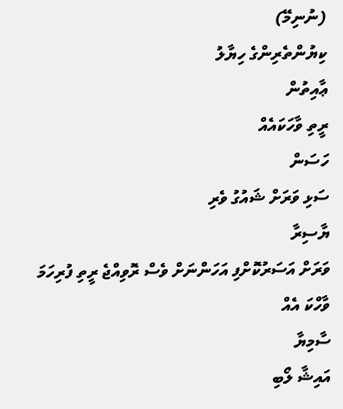(ނުނިމޭ)
ކިޔުންތެރިންގެ ހިޔާލު
ޢާއިތުން
ރީތި ވާހަކައެއް
ހަސަން
ސަޅި ވަރަށް ޝައުގު ވެރި
ޔާސިރާ
ވަރަށް އަސަރުކޮށްފި އަހަންނަށް ވެސް ރޮވިއްޖެ ރީތި ފުރިހަމަ ވާހްކަ އެއް
ސާމިޔާ
އައިޝާ ލޯބި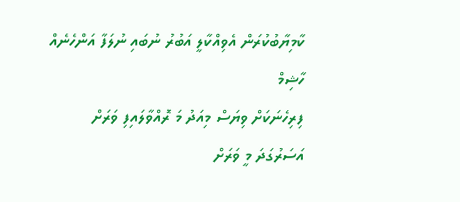ކާމިޔާބުކުރަން އެވިއްކާލީ އަބުރު ނުބައި ނުލަފާ އަންހެނެއް
ހާޝިމް
ފިރިހެނަކަށް ވިޔަސް މިއަދު މަ ރޮއްވާލައިފި ވަރަށް އަސަރުގަދަ މީ ވަރަށް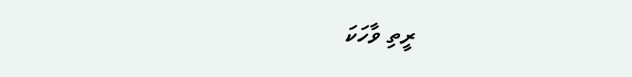ރީތި ވާހަކަ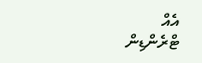އެއް
ޓްރެންޑިން